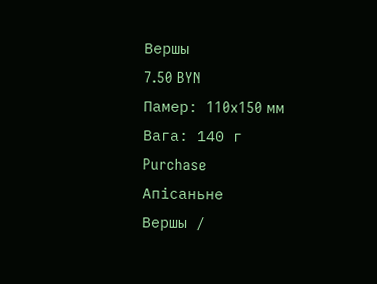Вершы
7.50 BYN
Памер: 110x150 мм
Вага: 140 г
Purchase
Апісаньне
Вершы /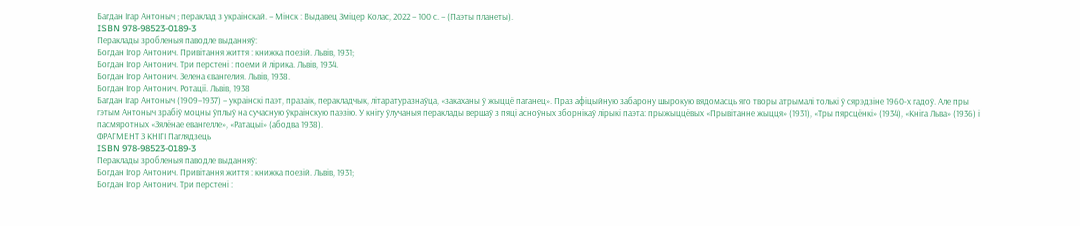Багдан Ігар Антоныч ; пераклад з украінскай. – Мінск : Выдавец Зміцер Колас, 2022 – 100 с. – (Паэты планеты).
ISBN 978-98523-0189-3
Пераклады зробленыя паводле выданняў:
Богдан Ігор Антонич. Привітання життя : книжка поезій. Львів, 1931;
Богдан Ігор Антонич. Три перстені : поеми й лірика. Львів, 1934.
Богдан Ігор Антонич. Зелена євангелия. Львів, 1938.
Богдан Ігор Антонич. Ротації. Львів, 1938
Багдан Ігар Антоныч (1909–1937) – украінскі паэт, празаік, перакладчык, літаратуразнаўца, «закаханы ў жыццё паганец». Праз афіцыйную забарону шырокую вядомасць яго творы атрымалі толькі ў сярэдзіне 1960-х гадоў. Але пры гэтым Антоныч зрабіў моцны ўплыў на сучасную ўкраінскую паэзію. У кнігу ўлучаныя пераклады вершаў з пяці асноўных зборнікаў лірыкі паэта: прыжыццёвых «Прывітанне жыцця» (1931), «Тры пярсцёнкі» (1934), «Кніга Льва» (1936) і пасмяротных «Зялёнае евангелле», «Ратацыі» (абодва 1938).
ФРАГМЕНТ З КНІГІ Паглядзець
ISBN 978-98523-0189-3
Пераклады зробленыя паводле выданняў:
Богдан Ігор Антонич. Привітання життя : книжка поезій. Львів, 1931;
Богдан Ігор Антонич. Три перстені :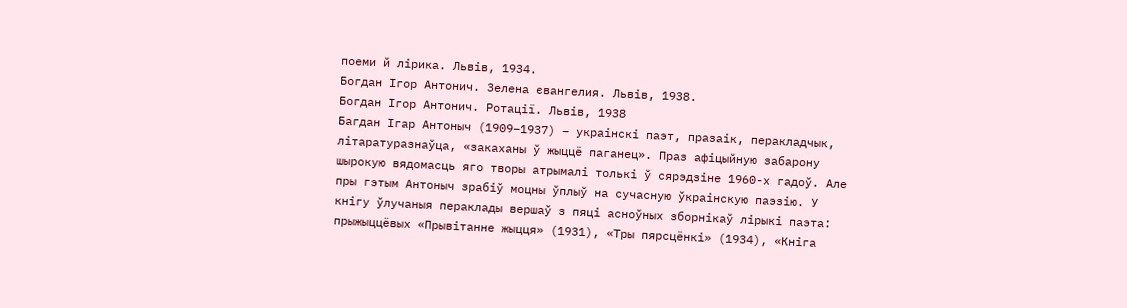поеми й лірика. Львів, 1934.
Богдан Ігор Антонич. Зелена євангелия. Львів, 1938.
Богдан Ігор Антонич. Ротації. Львів, 1938
Багдан Ігар Антоныч (1909–1937) – украінскі паэт, празаік, перакладчык, літаратуразнаўца, «закаханы ў жыццё паганец». Праз афіцыйную забарону шырокую вядомасць яго творы атрымалі толькі ў сярэдзіне 1960-х гадоў. Але пры гэтым Антоныч зрабіў моцны ўплыў на сучасную ўкраінскую паэзію. У кнігу ўлучаныя пераклады вершаў з пяці асноўных зборнікаў лірыкі паэта: прыжыццёвых «Прывітанне жыцця» (1931), «Тры пярсцёнкі» (1934), «Кніга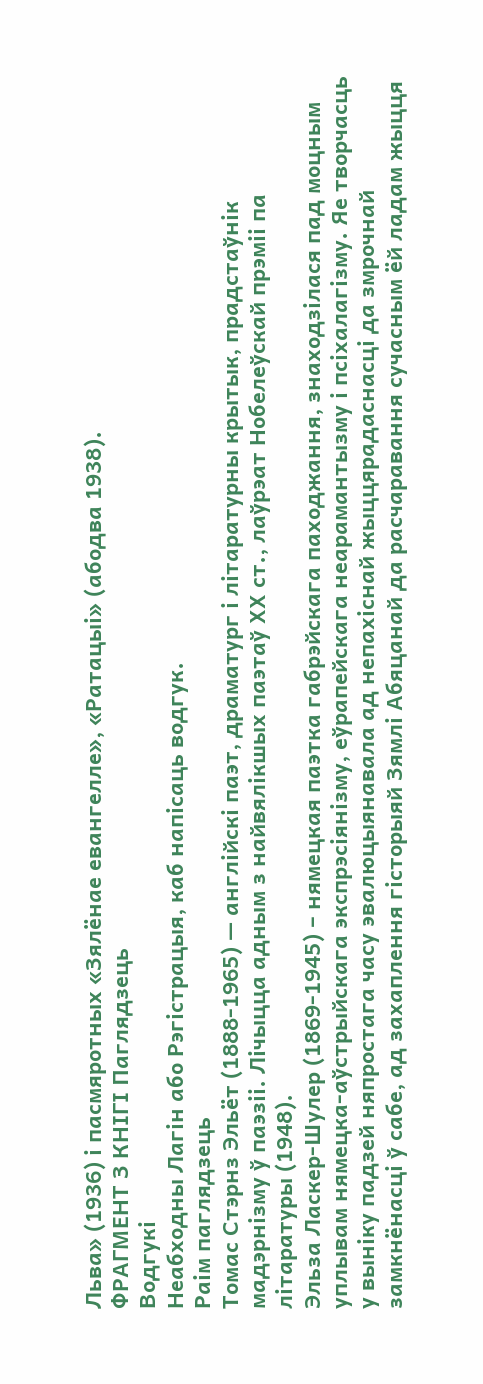Льва» (1936) і пасмяротных «Зялёнае евангелле», «Ратацыі» (абодва 1938).
ФРАГМЕНТ З КНІГІ Паглядзець
Водгукі
Неабходны Лагін або Рэгістрацыя, каб напісаць водгук.
Раім паглядзець
Томас Стэрнз Эльёт (1888-1965) — англійскі паэт, драматург і літаратурны крытык, прадстаўнік мадэрнізму ў паэзіі. Лічыцца адным з найвялікшых паэтаў ХХ ст., лаўрэат Нобелеўскай прэміі па літаратуры (1948).
Эльза Ласкер-Шулер (1869-1945) – нямецкая паэтка габрэйскага паходжання, знаходзілася пад моцным уплывам нямецка-аўстрыйскага экспрэсіянізму, еўрапейскага неарамантызму і псіхалагізму. Яе творчасць у выніку падзей няпростага часу эвалюцыянавала ад непахіснай жыццярадаснасці да змрочнай замкнёнасці ў сабе, ад захаплення гісторыяй Зямлі Абяцанай да расчаравання сучасным ёй ладам жыцця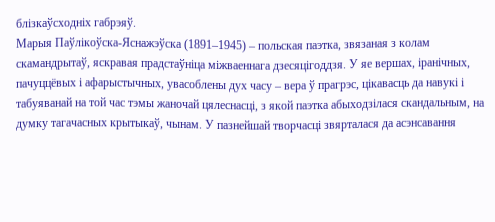блізкаўсходніх габрэяў.
Марыя Паўлікоўска-Яснажэўска (1891–1945) – польская паэтка, звязаная з колам скамандрытаў, яскравая прадстаўніца міжваеннага дзесяцігоддзя. У яе вершах, іранічных, пачуццёвых і афарыстычных, увасоблены дух часу – вера ў прагрэс, цікавасць да навукі і табуяванай на той час тэмы жаночай цялеснасці, з якой паэтка абыходзілася скандальным, на думку тагачасных крытыкаў, чынам. У пазнейшай творчасці звярталася да асэнсавання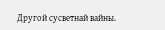Другой сусветнай вайны.